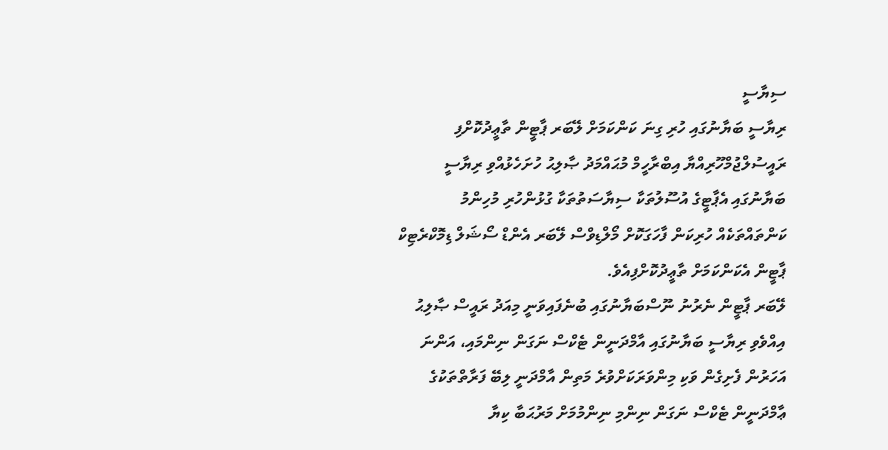ސިޔާސީ
ރިޔާސީ ބަޔާނުގައި ހުރި ގިނަ ކަންކަމަށް ލޭބަރ ޕާޓީން ތާޢީދުކޮށްފި
ރައީސުލްޖުމްހޫރިއްޔާ އިބްރާހީމް މުޙައްމަދު ޞާލިޙު ހުށަހެޅުއްވި ރިޔާސީ ބަޔާނުގައި އެޕާޓީގެ އުސޫލުތަކާ ސިޔާސަތުތަކާ ގުޅުންހުރި މުހިންމު ކަންތައްތަކެއް ހުރިކަން ފާހަގަކޮށް މޯލްޑިވްސް ލޭބަރ އެންޑް ސޯޝަލް ޑިމޮކްރެޓިކް ޕާޓީން އެކަންކަމަށް ތާޢީދުކޮށްފިއެވެ.
ލޭބަރ ޕާޓީން ނެރުނު ނޫސްބަޔާނުގައި ބުނެފައިވަނީ މިއަދު ރައީސް ޞާލިޙު އިއްވެވި ރިޔާސީ ބަޔާނުގައި އާމްދަނީން ޓެކްސް ނަގަން ނިންމައި، އަންނަ އަހަރުން ފެށިގެން ވަކި މިންވަރަކަށްވުރެ މަތިން އާމްދަނީ ލިބޭ ފަރާތްތަކުގެ ޢާމްދަނީން ޓެކްސް ނަގަން ނިންމި ނިންމުމަށް މަރުޙަބާ ކިޔާ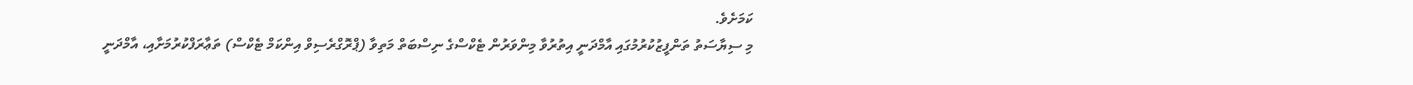ކަމަށެވެ.
މި ސިޔާސަތު ތަންފީޒުކުރުމުގައި އާމްދަނީ އިތުރުވާ މިންވަރުން ޓެކްސްގެ ނިސްބަތް މަތިވާ (ޕްރޮގްރެސިވް އިންކަމް ޓެކްސް) ތަޢާރަފްކުރުމަށާއި، އާމްދަނީ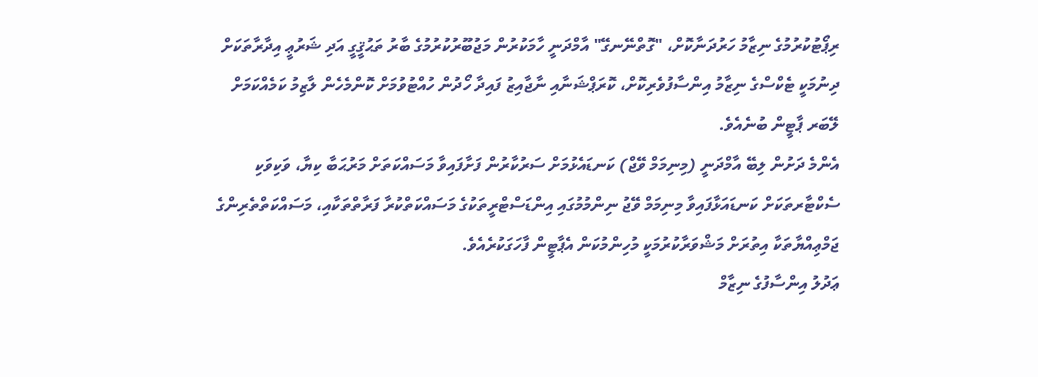ރިޕޯޓުކުރުމުގެ ނިޒާމު ހަރުދަނާކޮށް، "ގޮތްނޭނގޭ" އާމްދަނީ ހާމަކުރުން މަޖުބޫރުކުރުމުގެ ބާރު ތަޙުޤީގީ އަދި ޝަރުޢީ އިދާރާތަކަށް ދިނުމަކީ ޓެކްސްގެ ނިޒާމު އިންސާފުވެރިކޮށް، ކޮރަޕްޝަނާއި ނާޖާއިޒު ފައިދާ ހޯދުން ހުއްޓުވުމަށް ކޮންމެހެން ލާޒިމު ކަމެއްކަމަށް ލޭބަރ ޕާޓީން ބުނެއެވެ.
އެންމެ ދަށުން ލިބޭ އާމްދަނީ (މިނިމަމް ވޭޖް) ކަނޑައެޅުމަށް ސަރުކާރުން ފަށާފައިވާ މަސައްކަތަށް މަރުޙަބާ ކިޔާ، ވަކިވަކި ސެކްޓާރތަކަށް ކަނޑައަޅާފައިވާ މިނިމަމް ވޭޖު ނިންމުމުގައި އިންޑަސްޓްރީތަކުގެ މަސައްކަތްކުރާ ފަރާތްތަކާއި، މަސައްކަތްތެރިންގެ ޖަމްޢިއްޔާތަކާ އިތުރަށް މަޝްވަރާކުރުމަކީ މުހިންމުކަން އެޕާޓީން ފާހަގަކުރެއެވެ.
ޢަދުލު އިންސާފުގެ ނިޒާމް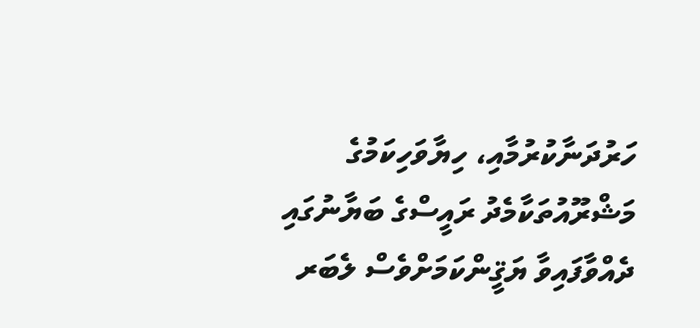ހަރުދަނާކުރުމާއި، ހިޔާވަހިކަމުގެ މަޝްރޫއުތަކާމެދު ރައީސްގެ ބަޔާނުގައި ދެއްވާފައިވާ ޔަޤީންކަމަށްވެސް ލެބަރ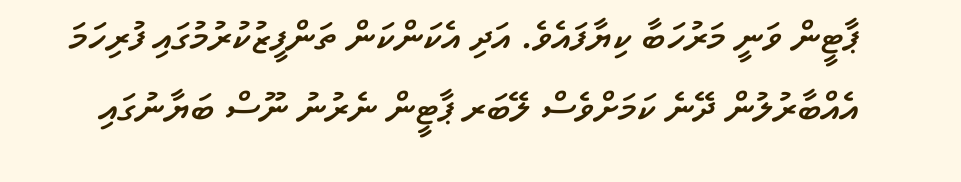ޕާޓީން ވަނީ މަރުހަބާ ކިޔާފައެވެ. އަދި އެކަންކަން ތަންފީޒުކުރުމުގައި ފުރިހަމަ އެއްބާރުލުން ދޭނެ ކަމަށްވެސް ލޭބަރ ޕާޓީން ނެރުނު ނޫސް ބަޔާނުގައި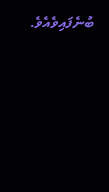ބުނެފައިވެއެވެ.